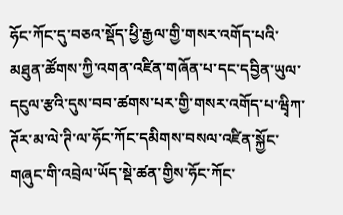ཧོང་ཀོང་དུ་བཅའ་སྡོད་ཕྱི་རྒྱལ་གྱི་གསར་འགོད་པའི་མཐུན་ཚོགས་ཀྱི་འགན་འཛིན་གཞོན་པ་དང་དབྱིན་ཡུལ་དངུལ་རྩའི་དུས་བབ་ཚགས་པར་གྱི་གསར་འགོད་པ་ཝྭིཀ་ཊོར་མ་ལེ་ཊི་ལ་ཧོང་ཀོང་དམིགས་བསལ་འཛིན་སྐྱོང་གཞུང་གི་འབྲེལ་ཡོད་སྡེ་ཚན་གྱིས་ཧོང་ཀོང་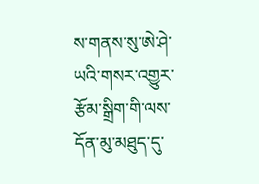ས་གནས་སུ་ཨེ་ཤེ་ཡའི་གསར་འགྱུར་རྩོམ་སྒྲིག་གི་ལས་དོན་མུ་མཐུད་དུ་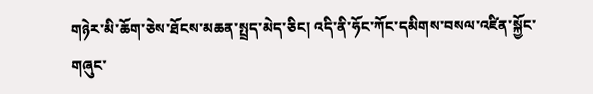གཉེར་མི་ཆོག་ཅེས་ཐོངས་མཆན་སྤྲད་མེད་ཅིང། འདི་ནི་ཧོང་ཀོང་དམིགས་བསལ་འཛིན་སྐྱོང་གཞུང་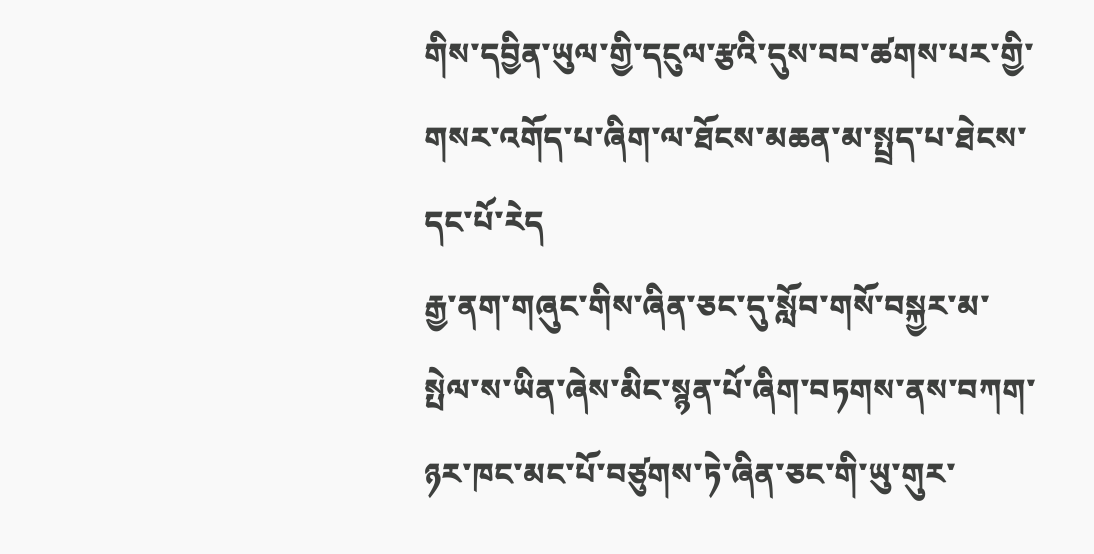གིས་དབྱིན་ཡུལ་གྱི་དངུལ་རྩའི་དུས་བབ་ཚགས་པར་གྱི་གསར་འགོད་པ་ཞིག་ལ་ཐོངས་མཆན་མ་སྤྲད་པ་ཐེངས་དང་པོ་རེད
རྒྱ་ནག་གཞུང་གིས་ཞིན་ཅང་དུ་སློབ་གསོ་བསྐྱར་མ་སྤེལ་ས་ཡིན་ཞེས་མིང་སྙན་པོ་ཞིག་བཏགས་ནས་བཀག་ཉར་ཁང་མང་པོ་བཙུགས་ཏེ་ཞིན་ཅང་གི་ཡུ་གུར་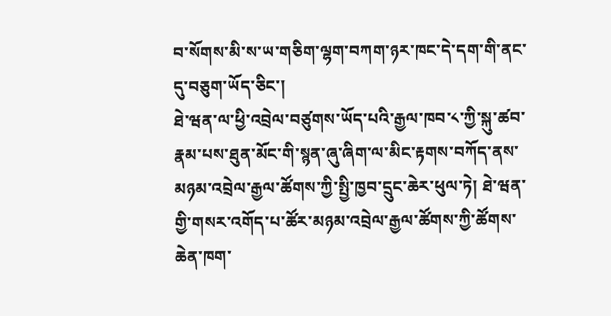བ་སོགས་མི་ས་ཡ་གཅིག་ལྷག་བཀག་ཉར་ཁང་དེ་དག་གི་ནང་དུ་བཅུག་ཡོད་ཅིང་།
ཐེ་ཝན་ལ་ཕྱི་འབྲེལ་བཙུགས་ཡོད་པའི་རྒྱལ་ཁབ་༨་ཀྱི་སྐུ་ཚབ་རྣམ་པས་ཐུན་མོང་གི་སྙན་ཞུ་ཞིག་ལ་མིང་རྟགས་བཀོད་ནས་མཉམ་འབྲེལ་རྒྱལ་ཚོགས་ཀྱི་སྤྱི་ཁྱབ་དྲུང་ཆེར་ཕུལ་ཏེ། ཐེ་ཝན་གྱི་གསར་འགོད་པ་ཚོར་མཉམ་འབྲེལ་རྒྱལ་ཚོགས་ཀྱི་ཚོགས་ཆེན་ཁག་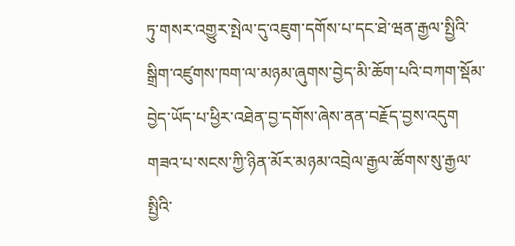ཏུ་གསར་འགྱུར་སྤེལ་དུ་འཇུག་དགོས་པ་དང་ཐེ་ཝན་རྒྱལ་སྤྱིའི་སྒྲིག་འཛུགས་ཁག་ལ་མཉམ་ཞུགས་བྱེད་མི་ཆོག་པའི་བཀག་སྡོམ་བྱེད་ཡོད་པ་ཕྱིར་འཐེན་བྱ་དགོས་ཞེས་ནན་བརྗོད་བྱས་འདུག
གཟའ་པ་སངས་ཀྱི་ཉིན་མོར་མཉམ་འབྲེལ་རྒྱལ་ཚོགས་སུ་རྒྱལ་སྤྱིའི་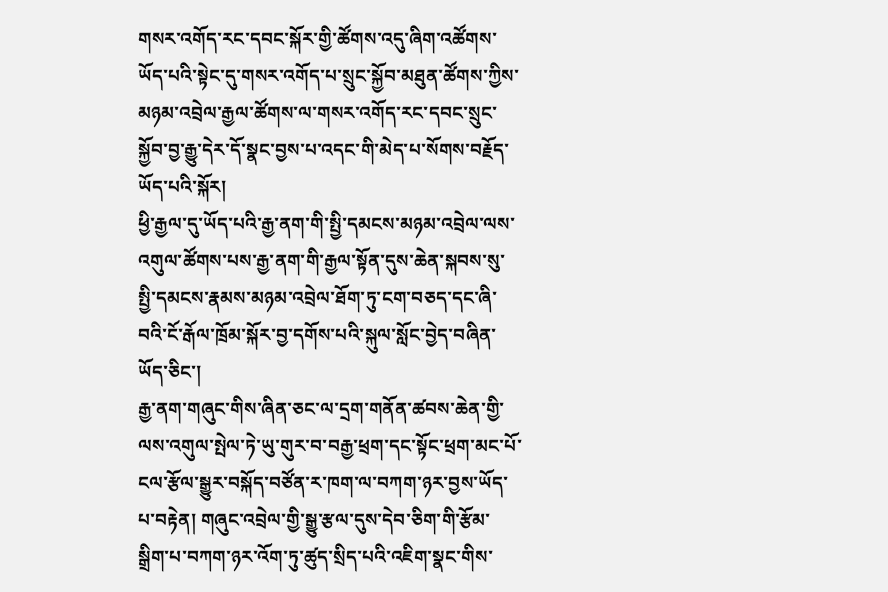གསར་འགོད་རང་དབང་སྐོར་གྱི་ཚོགས་འདུ་ཞིག་འཚོགས་ཡོད་པའི་སྟེང་དུ་གསར་འགོད་པ་སྲུང་སྐྱོབ་མཐུན་ཚོགས་ཀྱིས་མཉམ་འབྲེལ་རྒྱལ་ཚོགས་ལ་གསར་འགོད་རང་དབང་སྲུང་སྐྱོབ་བྱ་རྒྱུ་དེར་དོ་སྣང་བྱས་པ་འདང་གི་མེད་པ་སོགས་བརྗོད་ཡོད་པའི་སྐོར།
ཕྱི་རྒྱལ་དུ་ཡོད་པའི་རྒྱ་ནག་གི་སྤྱི་དམངས་མཉམ་འབྲེལ་ལས་འགུལ་ཚོགས་པས་རྒྱ་ནག་གི་རྒྱལ་སྟོན་དུས་ཆེན་སྐབས་སུ་སྤྱི་དམངས་རྣམས་མཉམ་འབྲེལ་ཐོག་ཏུ་ངག་བཅད་དང་ཞི་བའི་ངོ་རྒོལ་ཁྲོམ་སྐོར་བྱ་དགོས་པའི་སྐུལ་སློང་བྱེད་བཞིན་ཡོད་ཅིང་།
རྒྱ་ནག་གཞུང་གིས་ཞིན་ཅང་ལ་དྲག་གནོན་ཚབས་ཆེན་གྱི་ལས་འགུལ་སྤེལ་ཏེ་ཡུ་གུར་བ་བརྒྱ་ཕྲག་དང་སྟོང་ཕྲག་མང་པོ་ངལ་རྩོལ་སྒྱུར་བསྐོད་བཙོན་ར་ཁག་ལ་བཀག་ཉར་བྱས་ཡོད་པ་བརྟེན། གཞུང་འབྲེལ་གྱི་སྒྱུ་རྩལ་དུས་དེབ་ཅིག་གི་རྩོམ་སྒྲིག་པ་བཀག་ཉར་འོག་ཏུ་ཚུད་སྲིད་པའི་འཇིག་སྣང་གིས་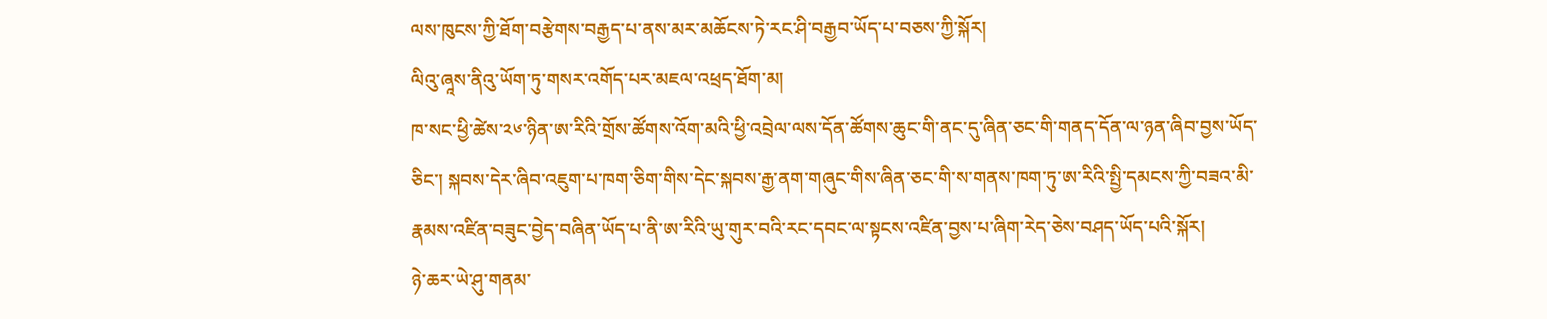ལས་ཁུངས་ཀྱི་ཐོག་བརྩེགས་བརྒྱད་པ་ནས་མར་མཆོངས་ཏེ་རང་ཤི་བརྒྱབ་ཡོད་པ་བཅས་ཀྱི་སྐོར།
ལིའུ་ཞཱས་ནིའུ་ཡོག་ཏུ་གསར་འགོད་པར་མཇལ་འཕྲད་ཐོག་མ།
ཁ་སང་ཕྱི་ཚེས་༢༦་ཉིན་ཨ་རིའི་གྲོས་ཚོགས་འོག་མའི་ཕྱི་འབྲེལ་ལས་དོན་ཚོགས་ཆུང་གི་ནང་དུ་ཞིན་ཅང་གི་གནད་དོན་ལ་ཉན་ཞིབ་བྱས་ཡོད་ཅིང་། སྐབས་དེར་ཞིབ་འཇུག་པ་ཁག་ཅིག་གིས་དེང་སྐབས་རྒྱ་ནག་གཞུང་གིས་ཞིན་ཅང་གི་ས་གནས་ཁག་ཏུ་ཨ་རིའི་སྤྱི་དམངས་ཀྱི་བཟའ་མི་རྣམས་འཛིན་བཟུང་བྱེད་བཞིན་ཡོད་པ་ནི་ཨ་རིའི་ཡུ་གུར་བའི་རང་དབང་ལ་སྟངས་འཛིན་བྱས་པ་ཞིག་རེད་ཅེས་བཤད་ཡོད་པའི་སྐོར།
ཉེ་ཆར་ཡེ་ཤུ་གནམ་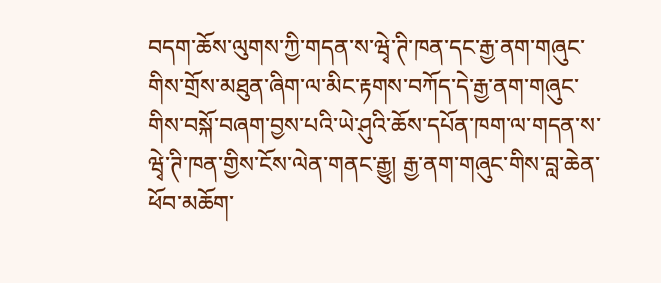བདག་ཆོས་ལུགས་ཀྱི་གདན་ས་ཝྭེ་ཊི་ཁན་དང་རྒྱ་ནག་གཞུང་གིས་གྲོས་མཐུན་ཞིག་ལ་མིང་རྟགས་བཀོད་དེ་རྒྱ་ནག་གཞུང་གིས་བསྐོ་བཞག་བྱས་པའི་ཡེ་ཤུའི་ཆོས་དཔོན་ཁག་ལ་གདན་ས་ཝྭེ་ཊི་ཁན་གྱིས་ངོས་ལེན་གནང་རྒྱུ། རྒྱ་ནག་གཞུང་གིས་བླ་ཆེན་ཕོབ་མཆོག་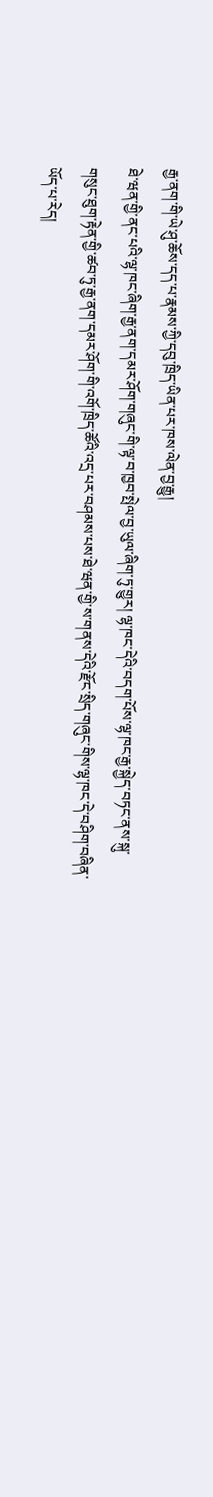རྒྱ་ནག་གི་ཡེ་ཤུ་ཆོས་དད་པ་རྣམས་ཀྱི་དབུ་ཁྲིད་ཡིན་པར་ཁས་ལེན་བྱ་རྒྱུ།
ཐེ་ཝན་གྱི་ནང་པའི་ལྷ་ཁང་ཞིག་རྒྱ་ནག་དམར་ཤོག་གཞུང་གི་ལྟ་བ་ཁྱབ་སྤེལ་བྱ་ཡུལ་ཞིག་ཏུ་གྱུར། ལྷ་ཁང་དེའི་བདག་པོས་ལྷ་ཁང་རྒྱ་སྐྱེད་བཏང་ནས་སྐུ་གསུང་ཐུག་རྟེན་གྱི་ཚབ་ཏུ་རྒྱ་ནག་དམར་ཤོག་གི་འགོ་ཁྲིད་ཚོའི་འདྲ་པར་བཤམས་པས་ཐེ་ཝན་གྱི་ས་གནས་དེའི་རྫོང་སྲིད་གཞུང་གིས་ལྷ་ཁང་དེ་བཤིག་བཞིན་ཡོད་པ་རེད།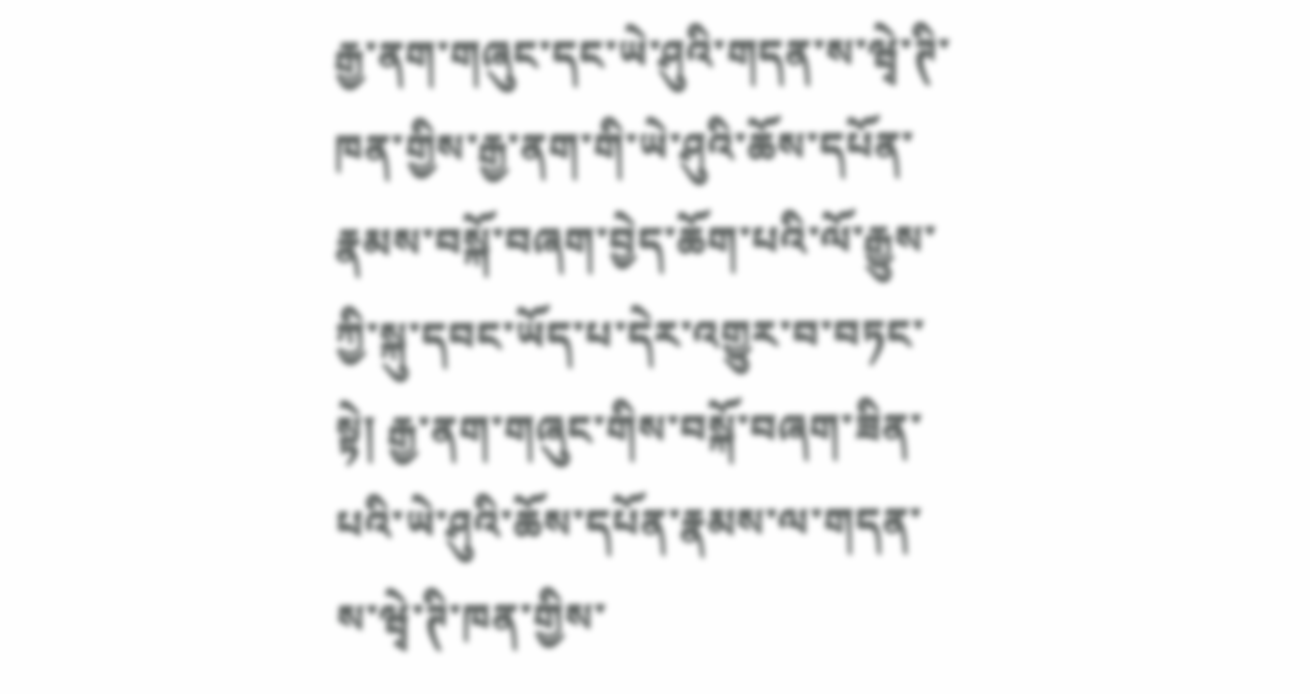རྒྱ་ནག་གཞུང་དང་ཡེ་ཤུའི་གདན་ས་ཝྭེ་ཊི་ཁན་གྱིས་རྒྱ་ནག་གི་ཡེ་ཤུའི་ཆོས་དཔོན་རྣམས་བསྐོ་བཞག་བྱེད་ཆོག་པའི་ལོ་རྒྱུས་ཀྱི་སྐུ་དབང་ཡོད་པ་དེར་འགྱུར་བ་བཏང་སྟེ། རྒྱ་ནག་གཞུང་གིས་བསྐོ་བཞག་ཟིན་པའི་ཡེ་ཤུའི་ཆོས་དཔོན་རྣམས་ལ་གདན་ས་ཝྭེ་ཊི་ཁན་གྱིས་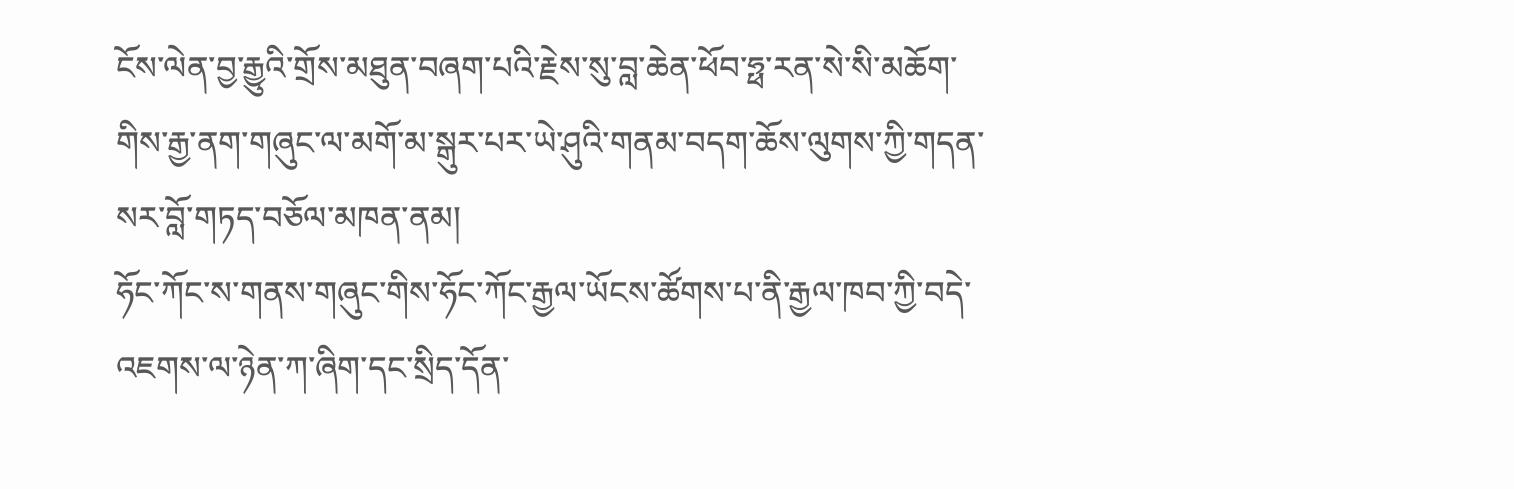ངོས་ལེན་བྱ་རྒྱུའི་གྲོས་མཐུན་བཞག་པའི་རྗེས་སུ་བླ་ཆེན་ཕོབ་ཧྥ་རན་སེ་སི་མཆོག་གིས་རྒྱ་ནག་གཞུང་ལ་མགོ་མ་སྒུར་པར་ཡེ་ཤུའི་གནམ་བདག་ཆོས་ལུགས་ཀྱི་གདན་སར་བློ་གཏད་བཅོལ་མཁན་ནམ།
ཧོང་ཀོང་ས་གནས་གཞུང་གིས་ཧོང་ཀོང་རྒྱལ་ཡོངས་ཚོགས་པ་ནི་རྒྱལ་ཁབ་ཀྱི་བདེ་འཇགས་ལ་ཉེན་ཀ་ཞིག་དང་སྲིད་དོན་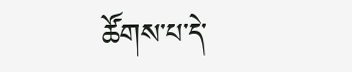ཚོགས་པ་དེ་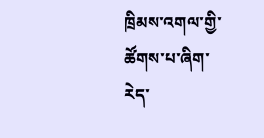ཁྲིམས་འགལ་གྱི་ཚོགས་པ་ཞིག་རེད་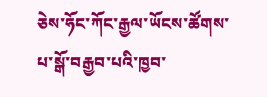ཅེས་ཧོང་ཀོང་རྒྱལ་ཡོངས་ཚོགས་པ་སྒོ་བརྒྱབ་པའི་ཁྱབ་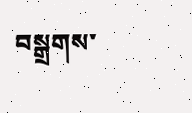བསྒྲགས་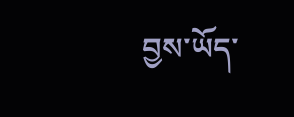བྱས་ཡོད་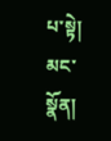པ་སྟེ།
མང་སྣོན།